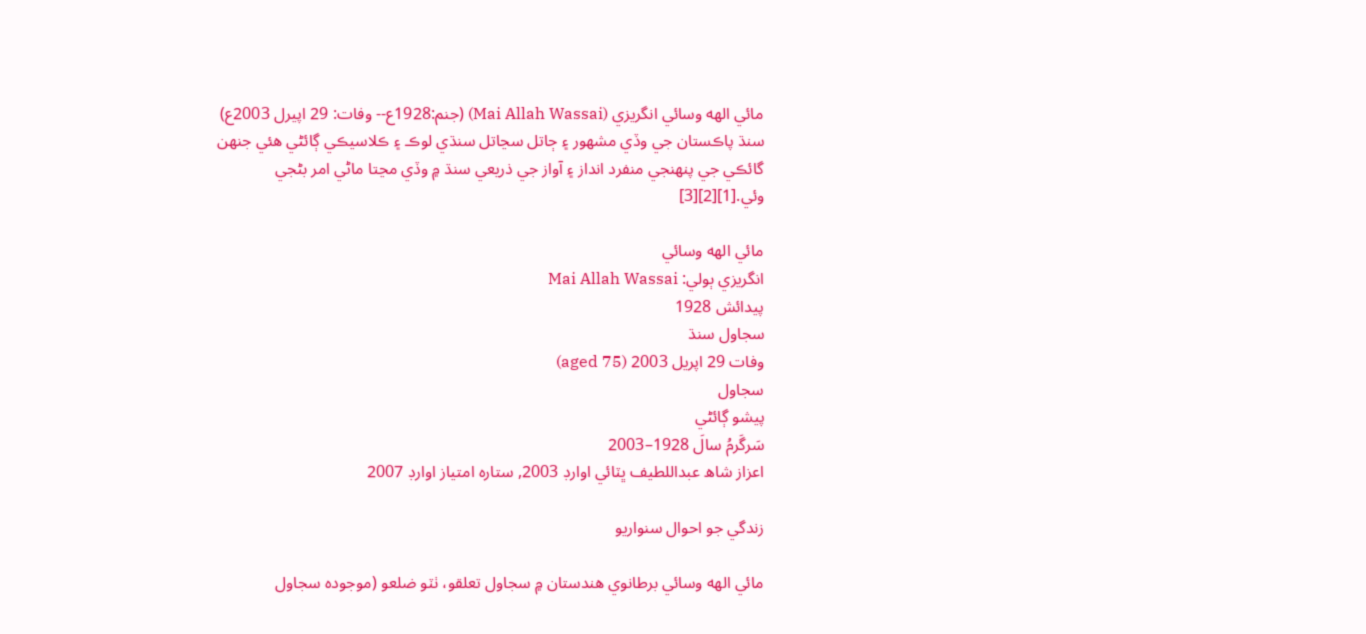مائي الهه وسائي انگريزي (Mai Allah Wassai) (جنم:1928ع-- وفات: 29 اپيرل 2003ع) سنڌ پاڪستان جي وڏي مشهور ۽ ڄاتل سڃاتل سنڌي لوڪ ۽ ڪلاسيڪي ڳائڻي هئي جنهن گائڪي جي پنهنجي منفرد انداز ۽ آواز جي ذريعي سنڌ ۾ وڏي مڃتا ماڻي امر بڻجي وئي.[1][2][3]

مائي الهه وسائي
انگريزي ٻولي: Mai Allah Wassai
پيدائش 1928
سجاول سنڌ
وفات 29 اپريل 2003 (aged 75)
سجاول
پيشو ڳائڻي
سَرگَرمُ سالَ 1928–2003
اعزاز شاھ عبداللطيف ڀٽائي اوارڊ 2003, ستاره امتياز اوارڊ 2007

زندگي جو احوال سنواريو

مائي الهه وسائي برطانوي هندستان ۾ سجاول تعلقو، ٺٽو ضلعو (موجوده سجاول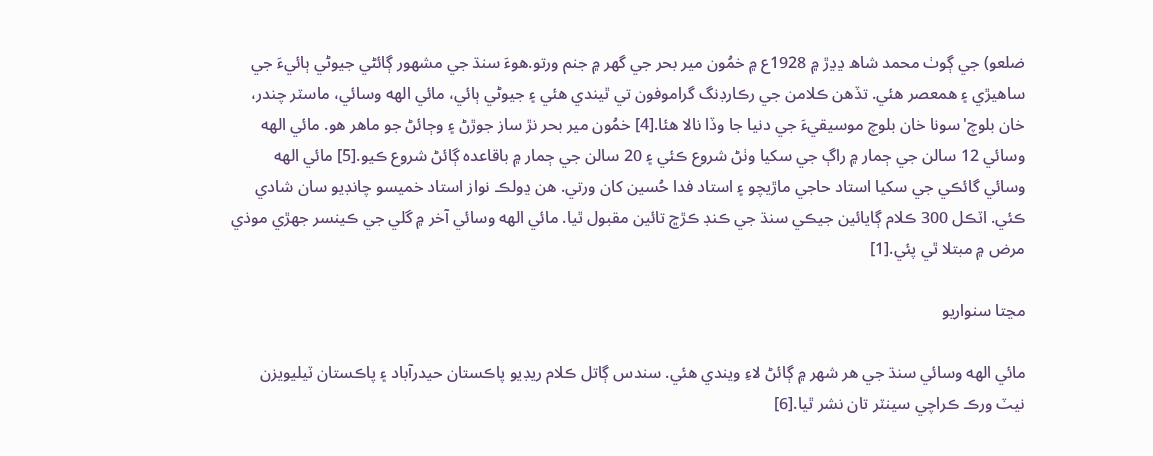ضلعو) جي ڳوٺ محمد شاھ ڍڍڙ ۾ 1928ع ۾ خمُون مير بحر جي گهر ۾ جنم ورتو.هوءَ سنڌ جي مشهور ڳائڻي جيوڻي ٻائيءَ جي ساهيڙي ۽ همعصر هئي. تڏهن ڪلامن جي رڪارڊنگ گراموفون تي ٿيندي هئي ۽ جيوڻي ٻائي، مائي الهه وسائي، ماسٽر چندر، خان بلوچ'سونا خان بلوچ موسيقيءَ جي دنيا جا وڏا نالا هئا.[4] خمُون مير بحر نڙ ساز جوڙڻ ۽ وڄائڻ جو ماهر هو. مائي الهه وسائي 12 سالن جي ڄمار ۾ راڳ جي سکيا وٺڻ شروع ڪئي ۽ 20 سالن جي ڄمار ۾ باقاعده ڳائڻ شروع ڪيو.[5] مائي الهه وسائي گائڪي جي سکيا استاد حاجي ماڙيچو ۽ استاد فدا حُسين کان ورتي. هن ڍولڪ نواز استاد خميسو چانڊيو سان شادي ڪئي. اٽڪل 300 ڪلام ڳايائين جيڪي سنڌ جي ڪنڊ ڪڙڇ تائين مقبول ٿيا. مائي الهه وسائي آخر ۾ گلي جي ڪينسر جهڙي موذي مرض ۾ مبتلا ٿي پئي.[1]

مڃتا سنواريو

مائي الهه وسائي سنڌ جي هر شهر ۾ ڳائڻ لاءِ ويندي هئي. سندس ڳاتل ڪلام ريڊيو پاڪستان حيدرآباد ۽ پاڪستان ٽيليويزن نيٽ ورڪ ڪراچي سينٽر تان نشر ٿيا.[6]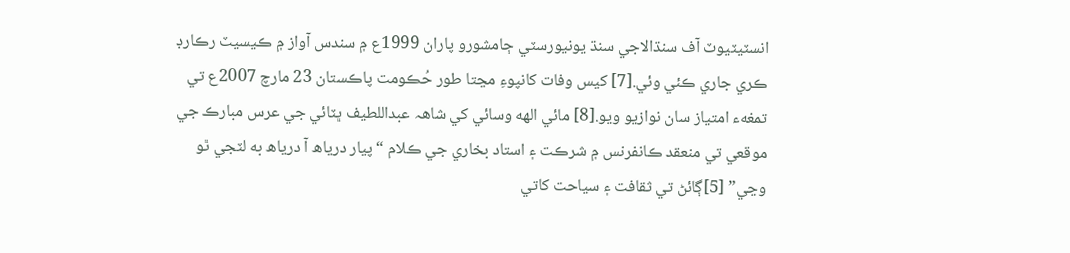انسٽيٽيوٽ آف سنڌالاجي سنڌ يونيورسٽي ڄامشورو پاران 1999ع ۾ سندس آواز ۾ ڪيسيٽ رڪارڊ ڪري جاري ڪئي وئي.[7] کيس وفات کانپوءِ مڃتا طور حُڪومت پاڪستان 23 مارچ 2007ع تي تمغهء امتياز سان نوازيو ويو.[8] مائي الهه وسائي کي شاهہ عبداللطيف ڀٽائي جي عرس مبارڪ جي موقعي تي منعقد ڪانفرنس ۾ شرڪت ۽ استاد بخاري جي ڪلام “پيار درياھ آ درياھ به لٽجي ٿو وڃي” [5]ڳائڻ تي ثقافت ۽ سياحت کاتي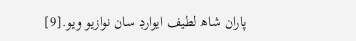پاران شاھ لطيف ايوارڊ سان نوازيو ويو.[9]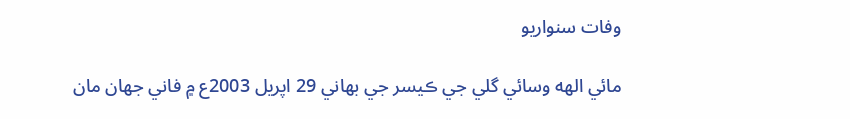وفات سنواريو

مائي الهه وسائي گلي جي ڪيسر جي بهاني 29 اپريل 2003ع ۾ فاني جهان مان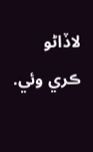لاڏاڻو ڪري وئي.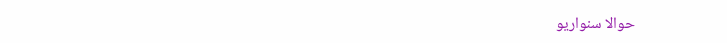حوالا سنواريو